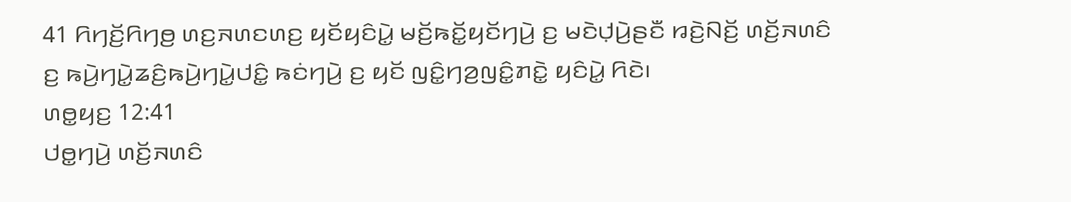41 ꤖꤚꤢꤩ꤬ꤖꤚꤥ꤬ ꤛꤢ꤬ꤏꤛꤢꤛꤢ꤬ ꤟꤢꤩꤟꤢꤨꤣꤧ꤭ ꤗꤢꤩ꤬ꤒꤢꤩ꤭ꤟꤢꤩꤚꤣꤧ꤬ ꤢ꤬ ꤗꤢꤧꤓ꤫ꤣꤧ꤬ꤔꤢꤪ ꤙꤢꤧ꤬ꤡꤢꤩ꤬ ꤛꤢꤩ꤬ꤏꤛꤢꤨ ꤢ꤬ ꤒꤣꤧ꤬ꤚꤣꤧ꤭ꤘꤢꤨ꤬ꤒꤣꤧ꤬ꤚꤣꤧ꤭ꤓꤢꤨ꤭ ꤒꤢꤦꤚꤣꤧ꤬ ꤢ꤬ ꤟꤢꤩ ꤜꤢꤨ꤭ꤚꤤ꤬ꤜꤢꤨ꤭ꤊꤢꤧ꤭ ꤟꤢꤨꤣꤧ꤭ ꤖꤢꤧ꤯
ꤛꤥ꤭ꤟꤢ꤬ 12:41
ꤓꤥ꤭ꤚꤣꤧ꤬ ꤛꤢꤩ꤬ꤏꤛꤢꤨ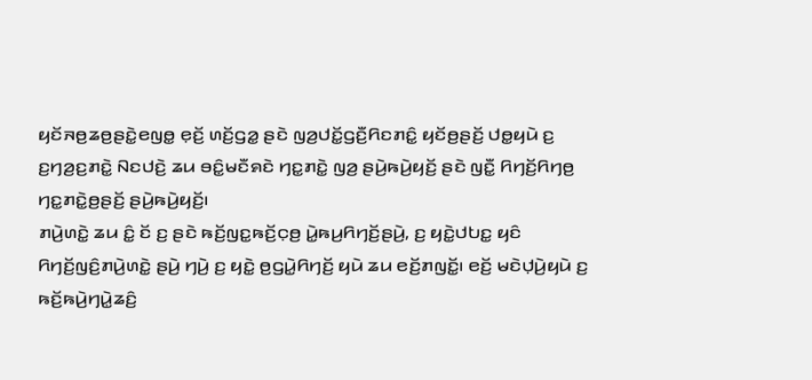ꤟꤢꤩꤏꤥ꤬ꤘꤥ꤬ꤔꤢꤧ꤭ꤕꤜꤥ꤭ ꤕ꤫ꤢꤩ꤬ ꤛꤢꤩ꤬ꤞꤤ꤭ ꤔꤢꤧ ꤜꤤ꤬ꤓꤢꤩ꤭ꤞꤢꤪ꤬ꤖꤢꤊꤢꤨ꤭ ꤟꤢꤩꤥ꤬ꤔꤢꤩ꤬ ꤓꤥ꤭ꤟꤣꤧ ꤢ꤬ ꤢ꤬ꤚꤤ꤬ꤢ꤬ꤊꤢꤧ꤭ ꤡꤢꤓꤢꤧ꤬ ꤘꤣ ꤋꤢꤨ꤭ꤗꤢꤪꤎꤢꤧ ꤚꤢ꤭ꤊꤢꤧ꤭ ꤜꤤ꤬ ꤔꤣꤧ꤬ꤒꤣꤧ꤬ꤟꤢꤩ꤬ ꤔꤢꤧ ꤜꤢꤪ꤭ ꤖꤚꤢꤩ꤬ꤖꤚꤥ꤬ ꤚꤢ꤭ꤊꤢꤧ꤭ꤥ꤬ꤔꤢꤩ꤬ ꤔꤣꤧ꤬ꤒꤣꤧ꤬ꤟꤢꤩ꤬꤯
ꤊꤣꤧ꤬ꤛꤢꤧ꤭ ꤘꤣ ꤢꤨ꤭ ꤢꤩ ꤢ꤬ ꤔꤢꤧ ꤒꤢꤩ꤬ꤜꤢ꤭ꤒꤢꤩ꤬ꤍ꤫ꤥ꤬ ꤣꤧ꤭ꤒꤣ꤬ꤖꤚꤢꤩ꤬ꤔꤣꤧ꤬, ꤢ꤬ ꤟꤢꤧ꤭ꤓꤝꤢ꤭ ꤟꤢꤨ ꤖꤚꤢꤩ꤬ꤜꤢꤨ꤬ꤊꤣꤧ꤬ꤛꤢꤧ꤭ ꤔꤣꤧ꤬ ꤚꤣꤧ꤬ ꤢ꤬ ꤟꤢꤧ꤭ ꤥ꤬ꤞꤣꤧ꤭ꤖꤚꤢꤩ꤬ ꤟꤣꤧ ꤘꤣ ꤕꤢꤩ꤬ꤊꤜꤢꤩ꤭꤯ ꤕꤢꤩ꤬ ꤗꤢꤧꤓ꤫ꤣꤧ꤬ꤟꤣꤧ ꤢ꤬ ꤒꤢꤩ꤬ꤒꤣꤧ꤬ꤚꤣꤧ꤭ꤘꤢꤨ꤬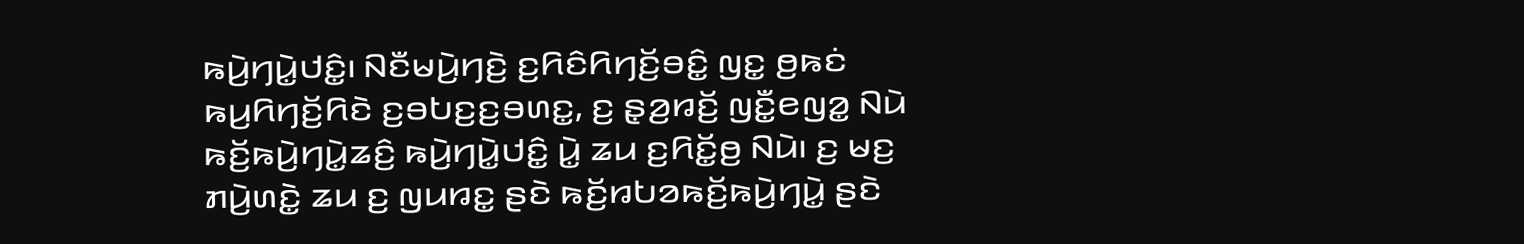ꤒꤣꤧ꤬ꤚꤣꤧ꤭ꤓꤢꤨ꤭꤯ ꤡꤢꤪꤗꤣꤧ꤬ꤚꤢꤧ꤬ ꤢ꤬ꤖꤢꤨꤖꤚꤢꤩ꤬ꤋꤢꤨ꤭ ꤜꤢ꤭ ꤥ꤬ꤒꤢꤦ ꤒꤣ꤬ꤖꤚꤢꤩ꤬ꤖꤢꤧ ꤢ꤬ꤋꤝꤢ꤬ꤢ꤬ꤋꤛꤢ꤭, ꤢ꤬ ꤔ꤫ꤤ꤬ꤙꤢꤩ꤬ ꤜꤢꤪ꤭ꤕꤜꤤ꤭ ꤡꤣꤧ ꤒꤢꤩ꤬ꤒꤣꤧ꤬ꤚꤣꤧ꤭ꤘꤢꤨ꤬ ꤒꤣꤧ꤬ꤚꤣꤧ꤭ꤓꤢꤨ꤭ ꤣꤧ꤭ ꤘꤣ ꤢ꤬ꤖꤢꤩ꤭ꤥ꤬ ꤡꤣꤧ꤯ ꤢ꤬ ꤗꤢ꤬ ꤊꤣꤧ꤬ꤛꤢꤧ꤭ ꤘꤣ ꤢ꤬ ꤜꤣꤙꤢ꤭ ꤔꤢꤧ ꤒꤢꤩ꤬ꤙꤝꤤꤒꤢꤩ꤬ꤒꤣꤧ꤬ꤚꤣꤧ꤭ ꤔꤢꤧ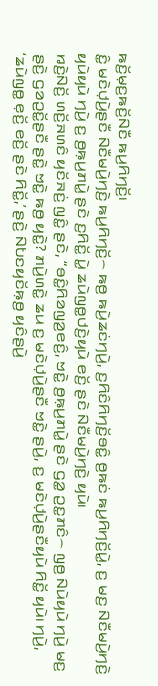ꤒꤢꤩ꤬ꤗ꤫ꤢ꤬ꤒꤢꤩ꤬ꤡꤢꤪ ꤒꤣ꤬ꤖꤚꤢꤩ꤬꤯
ꤢꤨ꤭ ꤗꤢꤧꤓ꤫ꤣꤧ꤬ꤔꤢꤪ ꤡꤢꤪꤗꤣꤧ꤬ꤚꤢꤧ꤬ ꤒꤣ꤬ꤖꤚꤢꤩ꤬꤮ ꤒꤥ꤬ ꤒꤣꤧ꤬ꤘꤢꤦꤚꤣꤧ꤬, ꤢ꤬ꤖꤢꤨꤖꤚꤢꤩ꤬ꤋꤢꤨ꤭ ꤥ꤬ꤒꤢꤦ ꤒꤣ꤬ꤖꤚꤢꤩ꤬ꤣꤧ꤭, ꤢ꤬ ꤗꤢ꤬ ꤡꤢꤪꤗꤣꤧ꤬ꤚꤢꤧ꤬ ꤟꤣꤧꤟꤣꤧ ꤚꤣꤧ꤬ ꤢ꤬ ꤥ꤬ꤒ꤫ꤣ꤬ꤊꤣꤧ꤭ ꤔꤢꤧ ꤢ꤬ꤖꤢꤩ꤭ ꤣꤧ꤭ ꤘꤣꤧꤜꤥ꤭ꤓꤢꤧ꤬ꤟꤣꤧ ꤕꤢꤩ꤬ ꤔꤢꤧ ꤡꤢꤪꤗꤣꤧ꤬ꤚꤢꤧ꤬ ꤟꤣꤧ꤯
ꤙꤢꤧ꤬ꤡꤢꤩ꤬ ꤛꤢꤩ꤬ꤏꤛꤢꤨ ꤟꤢꤩꤏꤢꤦ꤬ ꤜꤢꤨ꤭ ꤔꤢꤧ, “ꤋꤢꤨ꤭ꤖꤤꤜꤤ꤬ꤕꤢꤨ꤬, ꤠꤢꤧ꤭ ꤥ꤬ꤒ꤫ꤣ꤬ꤊꤣꤧ꤭ ꤔꤢꤧ ꤞꤤ꤭ ꤑꤢ꤭ꤊꤢꤨ꤮ ꤜꤥ꤬ ꤡꤣꤧꤟꤣꤧ ꤚꤣꤧ꤬ ꤗꤢ꤬ ꤔꤢꤧ꤬ ꤞꤤꤑꤢꤩ꤭ꤔꤢꤪ ꤔꤢꤧ꤭ ꤠꤢꤧ꤭ ꤒꤥ꤬ ꤟꤢꤧ꤭? ꤊꤣꤧ꤬ꤛꤢꤧ꤭ ꤘꤣ ꤢ꤬ ꤗꤢꤧꤓ꤫ꤣꤧ꤬ꤔꤢꤪ ꤠꤢꤧ꤭ ꤔꤣꤧ꤬, ꤢ꤬ ꤗꤢꤧꤓ꤫ꤣꤧ꤬ꤔꤢꤪꤟꤣꤧ ꤖꤢꤩ꤭ ꤟꤣꤧ꤯ ꤚꤣꤧ꤬, ‘ꤘꤣꤧꤜꤥ꤭ ꤕ꤫ꤢꤩ꤬ ꤕꤢꤩ꤬ ꤔꤢꤧ ꤖꤢꤩ꤭,’ ꤔꤢꤧ꤬ ꤡꤝꤢꤟꤢꤩꤒ꤫ꤥ꤬ ꤟꤢꤨꤔꤣꤧ꤬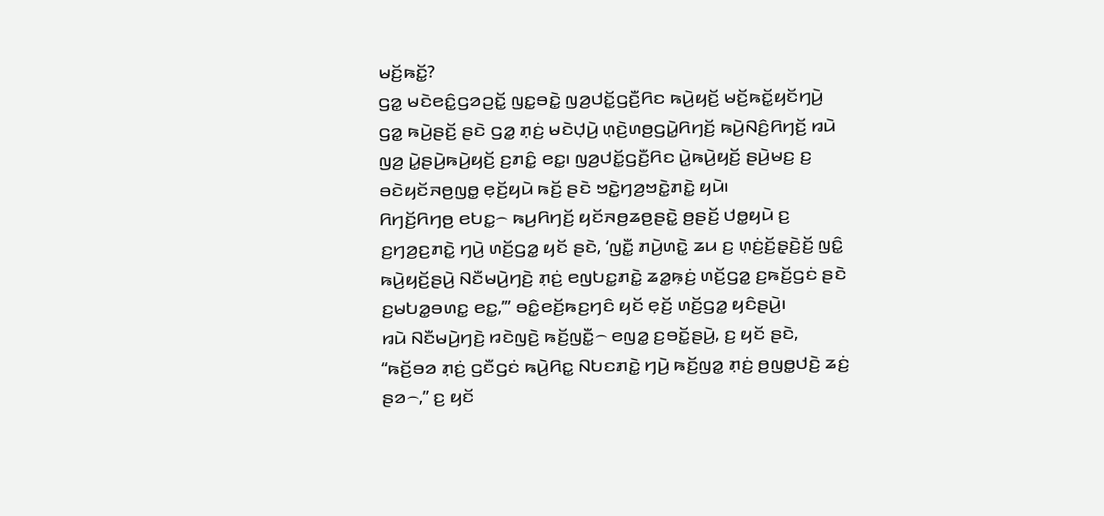ꤗꤢꤩ꤬ꤒꤢꤩ꤭?
ꤞꤤ꤭ ꤗꤢꤧꤕꤢꤨ꤭ꤞꤤꤑꤢꤩ꤭ ꤜꤢ꤭ꤋꤢꤧ꤭ ꤜꤤ꤬ꤓꤢꤩ꤭ꤞꤢꤪ꤬ꤖꤢ ꤒꤣꤧ꤬ꤟꤢꤩ꤬ ꤗꤢꤩ꤬ꤒꤢꤩ꤭ꤟꤢꤩꤚꤣꤧ꤬ ꤞꤤ꤭ ꤒꤣꤧ꤬ꤔꤢꤩ꤬ ꤔꤢꤧ ꤞꤤ꤭ ꤊ꤫ꤢꤦ꤬ ꤗꤢꤧꤓ꤫ꤣꤧ꤬ ꤛ꤫ꤢꤧ꤬ꤛꤥ꤬ꤞꤣꤧ꤭ꤖꤚꤢꤩ꤬ ꤒꤣꤧ꤬ꤡꤢꤨ꤬ꤖꤚꤢꤩ꤬ ꤙꤣꤧ ꤜꤤ꤬ ꤣꤧ꤭ꤔꤣꤧ꤬ꤒꤣꤧ꤬ꤟꤢꤩ꤬ ꤢ꤬ꤊꤢꤨ꤭ ꤕꤢ꤭꤯ ꤜꤤ꤬ꤓꤢꤩ꤭ꤞꤢꤪ꤬ꤖꤢ ꤣꤧ꤭ꤒꤣꤧ꤬ꤟꤢꤩ꤬ ꤔꤣꤧ꤬ꤗꤢ꤬ ꤢ꤬ ꤋꤢꤧꤟꤢꤩꤏꤥ꤬ꤜꤥ꤭ ꤕ꤫ꤢꤩ꤬ꤟꤣꤧ ꤒꤢꤩ꤬ ꤔꤢꤧ ꤠꤢꤧ꤭ꤚꤤ꤬ꤠꤢꤧ꤭ꤊꤢꤧ꤭ ꤟꤣꤧ꤯
ꤖꤚꤢꤩ꤬ꤖꤚꤥ꤬ ꤕꤝꤢ꤭꤮ ꤒꤣ꤬ꤖꤚꤢꤩ꤬ ꤟꤢꤩꤏꤥ꤬ꤘꤥ꤬ꤔꤢꤧ꤭ ꤥ꤬ꤔꤢꤩ꤬ ꤓꤥ꤭ꤟꤣꤧ ꤢ꤬ ꤢ꤬ꤚꤤ꤬ꤢ꤬ꤊꤢꤧ꤭ ꤚꤣꤧ꤬ ꤛꤢꤩ꤬ꤞꤤ꤭ ꤟꤢꤩ ꤔꤢꤧ, ‘ꤜꤢꤪ꤭ ꤊꤣꤧ꤬ꤛꤢꤧ꤭ ꤘꤣ ꤢ꤬ ꤛ꤫ꤢꤦ꤬ꤢꤩ꤬ꤔ꤫ꤢꤧ꤬ꤢꤩ꤬ ꤜꤢꤨ꤭ ꤒꤣꤧ꤬ꤟꤢꤩ꤬ꤔꤣꤧ꤬ ꤡꤢꤪꤗꤣꤧ꤬ꤚꤢꤧ꤬ ꤊ꤫ꤢꤦ꤬ ꤕꤜꤝꤢ꤭ꤊꤢꤧ꤭ ꤘꤤ꤭ꤒ꤫ꤢꤦ꤬ ꤛꤢꤩ꤬ꤞꤤ꤭ ꤢ꤬ꤒꤢꤩ꤬ꤞꤢꤦ ꤔꤢꤧ ꤢ꤬ꤗꤝꤤ꤭ꤋꤛꤢ꤭ ꤕꤢ꤭,’” ꤋꤢꤨ꤭ꤕꤢꤩ꤬ꤒꤢ꤬ꤚꤢꤨ ꤟꤢꤩ ꤕ꤫ꤢꤩ꤬ ꤛꤢꤩ꤬ꤞꤤ꤭ ꤟꤢꤨꤔꤣꤧ꤬꤯
ꤙꤣꤧ ꤡꤢꤪꤗꤣꤧ꤬ꤚꤢꤧ꤬ ꤙꤢꤧꤜꤢꤧ꤬ ꤒꤢꤩ꤬ꤜꤢꤪ꤭꤮ ꤕꤜꤤ꤭ ꤢ꤬ꤋꤢꤩ꤭ꤔꤣꤧ꤬, ꤢ꤬ ꤟꤢꤩ ꤔꤢꤧ, “ꤒꤢꤩ꤬ꤋꤤ ꤊ꤫ꤢꤦ꤬ ꤞꤢꤪꤞꤢꤦ ꤒꤣꤧ꤬ꤖꤢ꤭ ꤡꤝꤢꤊꤢꤧ꤭ ꤚꤣꤧ꤬ ꤒꤢꤩ꤬ꤜꤤ꤭ ꤊ꤫ꤢꤦ꤬ ꤥ꤬ꤜꤥ꤭ꤓꤢꤧ꤬ ꤘꤢꤦ꤬ ꤔꤤ꤮,” ꤢ꤬ ꤟꤢꤩ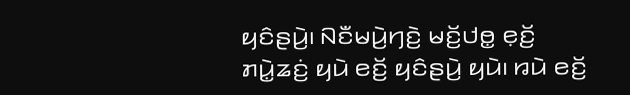ꤟꤢꤨꤔꤣꤧ꤬꤯ ꤡꤢꤪꤗꤣꤧ꤬ꤚꤢꤧ꤬ ꤗꤢꤩ꤬ꤓꤥ꤭ ꤕ꤫ꤢꤩ꤬ ꤊꤣꤧ꤭ꤘꤢꤦ꤬ ꤟꤣꤧ ꤕꤢꤩ꤬ ꤟꤢꤨꤔꤣꤧ꤬ ꤟꤣꤧ꤯ ꤙꤣꤧ ꤕꤢꤩ꤬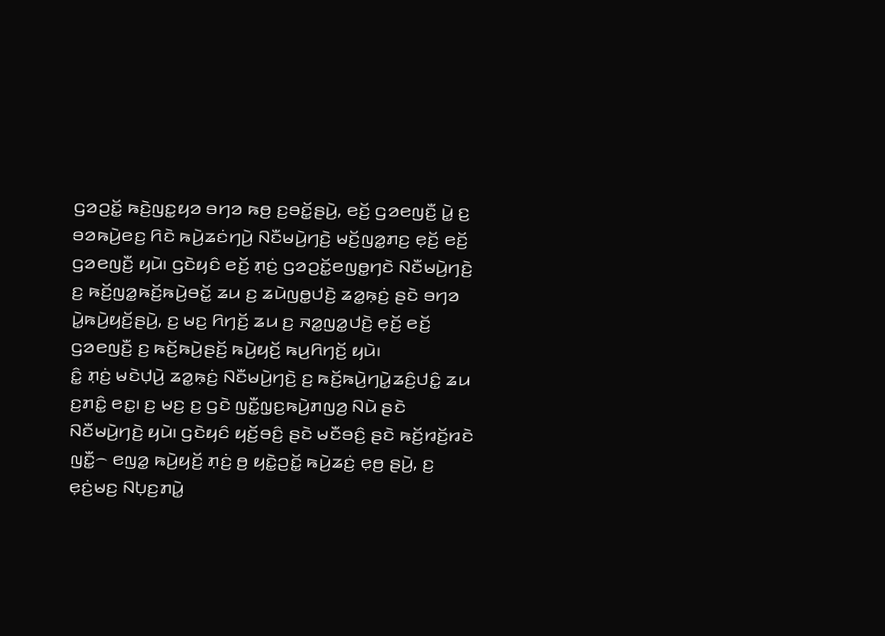ꤞꤤꤑꤢꤩ꤭ ꤒꤢꤧ꤬ꤜꤢ꤭ꤟꤤ ꤋꤚꤤ ꤒꤥ꤬ ꤢ꤬ꤋꤢꤩ꤭ꤔꤣꤧ꤬, ꤕꤢꤩ꤬ ꤞꤤꤕꤜꤢꤪ꤬ ꤣꤧ꤭ ꤢ꤬ ꤋꤤꤒꤣꤧ꤬ꤕꤢ꤬ ꤖꤢꤧ ꤒꤣꤧ꤬ꤘꤢꤦꤚꤣꤧ꤬ ꤡꤢꤪꤗꤣꤧ꤬ꤚꤢꤧ꤬ ꤗꤢꤩ꤬ꤜꤤ꤭ꤊꤢ꤬ ꤕ꤫ꤢꤩ꤬ ꤕꤢꤩ꤬ ꤞꤤꤕꤜꤢꤪ꤬ ꤟꤣꤧ꤯ ꤞꤢꤧꤟꤢꤨ ꤕꤢꤩ꤬ ꤊ꤫ꤢꤦ꤬ ꤞꤤꤑꤢꤩ꤭ꤕꤜꤥ꤭ꤚꤢꤧ ꤡꤢꤪꤗꤣꤧ꤬ꤚꤢꤧ꤬ ꤢ꤬ ꤒꤢꤩ꤬ꤜꤤ꤭ꤒꤢꤩ꤬ꤒꤣꤧ꤬ꤋꤢꤩ꤭ ꤘꤣ ꤢ꤬ ꤘꤣꤧꤜꤥ꤭ꤓꤢꤧ꤬ ꤘꤤ꤭ꤒ꤫ꤢꤦ꤬ ꤔꤢꤧ ꤋꤚꤤ ꤣꤧ꤭ꤒꤣꤧ꤬ꤟꤢꤩ꤬ꤔꤣꤧ꤬, ꤢ꤬ ꤗꤢ꤬ ꤖꤚꤢꤩ꤬ ꤘꤣ ꤢ꤬ ꤏꤤ꤭ꤜꤤ꤭ꤓꤢꤧ꤬ ꤕ꤫ꤢꤩ꤬ ꤕꤢꤩ꤬ ꤞꤤꤕꤜꤢꤪ꤬ ꤢ꤬ ꤒꤢꤩ꤬ꤒꤣꤧ꤬ꤔꤢꤩ꤬ ꤒꤣꤧ꤬ꤟꤢꤩ꤬ ꤒꤣ꤬ꤖꤚꤢꤩ꤬ ꤟꤣꤧ꤯
ꤢꤨ꤭ ꤊ꤫ꤢꤦ꤬ ꤗꤢꤧꤓ꤫ꤣꤧ꤬ ꤘꤤ꤭ꤒ꤫ꤢꤦ꤬ ꤡꤢꤪꤗꤣꤧ꤬ꤚꤢꤧ꤬ ꤢ꤬ ꤒꤢꤩ꤬ꤒꤣꤧ꤬ꤚꤣꤧ꤭ꤘꤢꤨ꤬ꤓꤢꤨ꤭ ꤘꤣ ꤢ꤬ꤊꤢꤨ꤭ ꤕꤢ꤭꤯ ꤢ꤬ ꤗꤢ꤬ ꤢ꤬ ꤞꤢꤧ ꤜꤢꤪ꤭ꤜ꤫ꤢ꤬ꤒꤣꤧ꤬ꤊꤜꤤ꤬ ꤡꤣꤧ ꤔꤢꤧ ꤡꤢꤪꤗꤣꤧ꤬ꤚꤢꤧ꤬ ꤟꤣꤧ꤯ ꤞꤢꤧꤟꤢꤨ ꤟꤢꤩ꤬ꤋꤢꤨ꤬ ꤔꤢꤧ ꤗꤢꤪꤋꤢꤨ꤬ ꤔꤢꤧ ꤒꤢꤩ꤬ꤙꤢꤩ꤬ꤙꤢꤧ ꤜꤢꤪ꤭꤮ ꤕꤜꤤ꤭ ꤒꤣꤧ꤬ꤟꤢꤩ꤬ ꤊ꤫ꤢꤦ꤬ ꤥ꤬ ꤟꤢꤧ꤭ꤑꤢꤩ꤭ ꤒꤣꤧ꤬ꤘꤢꤦ꤬ ꤕ꤫ꤥ꤬ ꤔꤣꤧ꤬, ꤢ꤬ ꤕ꤫ꤢꤦ꤬ꤗꤢ꤬ ꤡꤝ꤫ꤢ꤬ꤊꤣꤧ꤭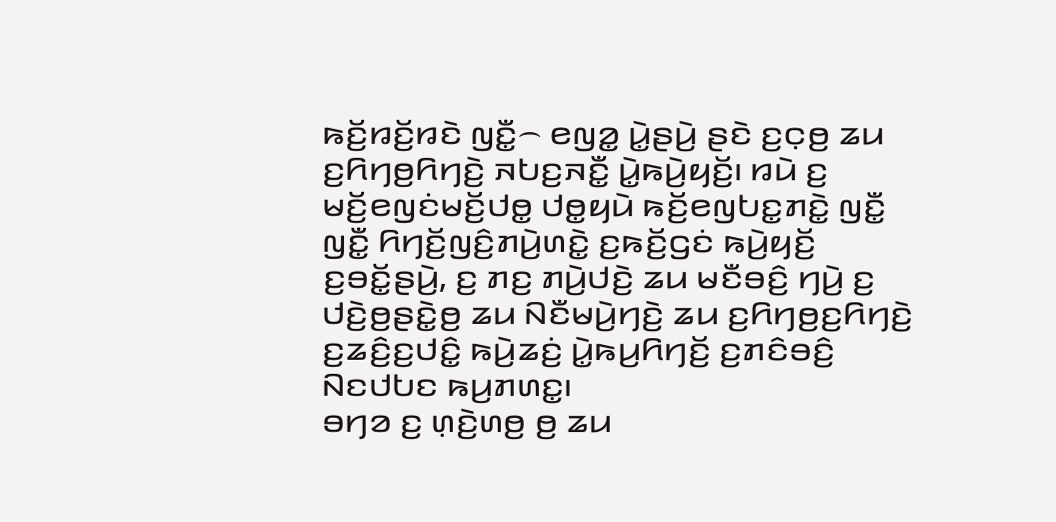ꤒꤢꤩ꤬ꤙꤢꤩ꤬ꤙꤢꤧ ꤜꤢꤪ꤭꤮ ꤕꤜꤤ꤭ ꤣꤧ꤭ꤔꤣꤧ꤬ ꤔꤢꤧ ꤢ꤬ꤍ꤫ꤥ꤬ ꤘꤣ ꤢ꤬ꤖꤚꤥ꤬ꤖꤚꤢꤧ꤬ ꤏꤝꤢ꤬ꤏꤢꤪ꤭ ꤣꤧ꤭ꤒꤣꤧ꤬ꤟꤢꤩ꤬꤯ ꤙꤣꤧ ꤢ꤬ ꤗꤢꤩ꤬ꤕꤜꤢꤦꤗꤢꤩ꤬ꤓꤥ꤭ ꤓꤥ꤭ꤟꤣꤧ ꤒꤢꤩ꤬ꤕꤜꤝꤢ꤭ꤊꤢꤧ꤭ ꤜꤢꤪ꤭ ꤜꤢꤪ꤭ ꤖꤚꤢꤩ꤬ꤜꤢꤨ꤬ꤊꤣꤧ꤬ꤛꤢꤧ꤭ ꤢ꤬ꤒꤢꤩ꤬ꤞꤢꤦ ꤒꤣꤧ꤬ꤟꤢꤩ꤬ ꤢ꤬ꤋꤢꤩ꤭ꤔꤣꤧ꤬, ꤢ꤬ ꤊꤢ꤬ ꤊꤣꤧ꤬ꤓꤢꤧ꤬ ꤘꤣ ꤗꤢꤪꤋꤢꤨ꤬ ꤚꤣꤧ꤬ ꤢ꤬ ꤓꤢꤧ꤬ꤥ꤬ꤔꤢꤧ꤭ꤥ꤬ ꤘꤣ ꤡꤢꤪꤗꤣꤧ꤬ꤚꤢꤧ꤬ ꤘꤣ ꤢ꤬ꤖꤚꤥ꤬ꤢ꤬ꤖꤚꤢꤧ꤬ ꤢ꤬ꤘꤢꤨ꤬ꤢ꤬ꤓꤢꤨ꤭ ꤒꤣꤧ꤬ꤘꤢꤦ꤬ ꤣꤧ꤭ꤒꤣ꤬ꤖꤚꤢꤩ꤬ ꤢ꤬ꤊꤢꤨꤋꤢꤨ꤬ ꤡꤢꤓꤝꤢ ꤒꤣ꤬ꤊꤛꤢ꤭꤯
ꤋꤚꤤ ꤢ꤬ ꤛ꤫ꤢꤧ꤬ꤛꤥ꤬ ꤥ꤬ ꤘꤣ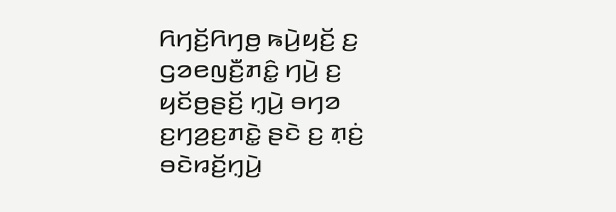ꤖꤚꤢꤩ꤬ꤖꤚꤥ꤬ ꤒꤣꤧ꤬ꤟꤢꤩ꤬ ꤢ꤬ ꤞꤤꤕꤜꤢꤪ꤬ꤊꤢꤨ꤭ ꤚꤣꤧ꤬ ꤢ꤬ ꤟꤢꤩꤥ꤬ꤔꤢꤩ꤬ ꤚ꤫ꤣꤧ꤬ ꤋꤚꤤ ꤢ꤬ꤚꤤ꤬ꤢ꤬ꤊꤢꤧ꤭ ꤔꤢꤧ ꤢ꤬ ꤊ꤫ꤢꤦ꤬ ꤋꤢꤧꤙꤢꤩ꤬ꤚ꤫ꤣꤧ꤬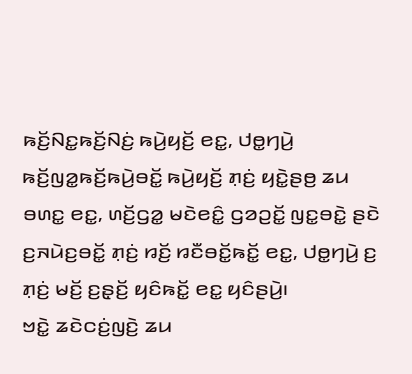ꤒꤢꤩ꤬ꤡꤢ꤭ꤒꤢꤩ꤬ꤡꤢꤦ꤬ ꤒꤣꤧ꤬ꤟꤢꤩ꤬ ꤕꤢ꤭, ꤓꤥ꤭ꤚꤣꤧ꤬ ꤒꤢꤩ꤬ꤜꤤ꤭ꤒꤢꤩ꤬ꤒꤣꤧ꤬ꤋꤢꤩ꤭ ꤒꤣꤧ꤬ꤟꤢꤩ꤬ ꤊ꤫ꤢꤦ꤬ ꤟꤢꤧ꤭ꤔꤥ꤬ ꤘꤣ ꤋꤛꤢ꤭ ꤕꤢ꤭, ꤛꤢꤩ꤬ꤞꤤ꤭ ꤗꤢꤧꤕꤢꤨ꤭ ꤞꤤꤑꤢꤩ꤭ ꤜꤢ꤭ꤋꤢꤧ꤭ ꤔꤢꤧ ꤢ꤬ꤏꤣꤧꤢ꤬ꤋꤢꤩ꤭ ꤊ꤫ꤢꤦ꤬ ꤙꤢꤩ꤬ ꤙꤢꤪꤋꤢꤩ꤭ꤒꤢꤩ꤭ ꤕꤢ꤭, ꤓꤥ꤭ꤚꤣꤧ꤬ ꤢ꤬ ꤊ꤫ꤢꤦ꤬ ꤗꤢꤩ꤬ ꤢ꤬ꤔ꤫ꤢꤩ꤬ ꤟꤢꤨꤒꤢꤩ꤭ ꤕꤢ꤭ ꤟꤢꤨꤔꤣꤧ꤬꤯
ꤠꤢꤧ꤭ ꤘꤢꤧꤍꤢꤦ꤬ꤜꤢꤧ꤬ ꤘꤣ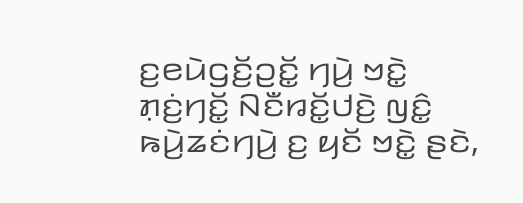ꤢ꤬ꤕꤣꤧꤞꤢꤩ꤬ꤑꤢꤩ꤭ ꤚꤣꤧ꤬ ꤠꤢꤧ꤭ ꤊ꤫ꤢꤦ꤬ꤚꤢꤩ꤭ ꤡꤢꤪꤙꤢꤩ꤭ꤓꤢꤧ꤬ ꤜꤢꤨ꤭ ꤒꤣꤧ꤬ꤘꤢꤦꤚꤣꤧ꤬ ꤢ꤬ ꤟꤢꤩ ꤠꤢꤧ꤭ ꤔꤢꤧ,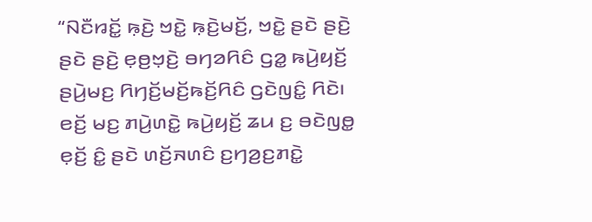“ꤡꤢꤪꤙꤢꤩ꤭ ꤒ꤫ꤢꤧ꤬ ꤠꤢꤧ꤭ ꤒ꤫ꤢꤧ꤬ꤗꤢꤩ꤬, ꤠꤢꤧ꤭ ꤔꤢꤧ ꤔꤢꤧ꤬ ꤔꤢꤧ ꤔꤢꤧ꤬ ꤕ꤫ꤥ꤬ꤠ꤫ꤢꤧ꤬ ꤋꤚꤤꤖꤢꤨ ꤞꤤ꤭ ꤒꤣꤧ꤬ꤟꤢꤩ꤬ ꤔꤣꤧ꤬ꤗꤢ꤬ ꤖꤚꤢꤩ꤬ꤗꤢꤩ꤬ꤒꤢꤩ꤬ꤖꤢꤨ ꤞꤢꤧꤜꤢꤨ꤭ ꤖꤢꤧ꤯ ꤕꤢꤩ꤬ ꤗꤢ꤬ ꤊꤣꤧ꤬ꤛꤢꤧ꤭ ꤒꤣꤧ꤬ꤟꤢꤩ꤬ ꤘꤣ ꤢ꤬ ꤋꤢꤧꤜꤥ꤭ ꤕ꤫ꤢꤩ꤬ ꤢꤨ꤭ ꤔꤢꤧ ꤛꤢꤩ꤬ꤏꤛꤢꤨ ꤢ꤬ꤚꤤ꤬ꤢ꤬ꤊꤢꤧ꤭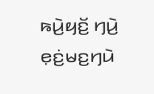ꤒꤣꤧ꤬ꤟꤢꤩ꤬ ꤚꤣꤧ꤬ ꤕ꤫ꤢꤦ꤬ꤗꤢ꤬ꤚꤣꤧ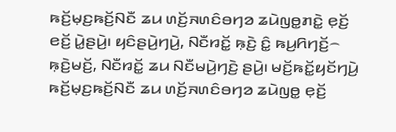ꤒꤢꤩ꤬ꤗ꤫ꤢ꤬ꤒꤢꤩ꤬ꤡꤢꤪ ꤘꤣ ꤛꤢꤩ꤬ꤏꤛꤢꤨꤋꤚꤤ ꤘꤣꤧꤜꤥ꤭ꤊꤢꤧ꤭ ꤕ꤫ꤢꤩ꤬ ꤕꤢꤩ꤬ ꤣꤧ꤭ꤔꤣꤧ꤬꤯ ꤟꤢꤨꤔꤣꤧ꤬ꤚꤣꤧ꤬, ꤡꤢꤪꤙꤢꤩ꤭ ꤒ꤫ꤢꤧ꤬ ꤢꤨ꤭ ꤒꤣ꤬ꤖꤚꤢꤩ꤬꤮ ꤒ꤫ꤢꤧ꤬ꤗꤢꤩ꤬, ꤡꤢꤪꤙꤢꤩ꤭ ꤘꤣ ꤡꤢꤪꤗꤣꤧ꤬ꤚꤢꤧ꤬ ꤔꤣꤧ꤬꤯ ꤗꤢꤩ꤬ꤒꤢꤩ꤭ꤟꤢꤩꤚꤣꤧ꤬ ꤒꤢꤩ꤬ꤗ꤫ꤢ꤬ꤒꤢꤩ꤬ꤡꤢꤪ ꤘꤣ ꤛꤢꤩ꤬ꤏꤛꤢꤨꤋꤚꤤ ꤘꤣꤧꤜꤥ꤭ ꤕ꤫ꤢꤩ꤬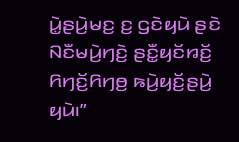ꤣꤧ꤭ꤔꤣꤧ꤬ꤗꤢ꤬ ꤢ꤬ ꤞꤢꤧꤟꤣꤧ ꤔꤢꤧ ꤡꤢꤪꤗꤣꤧ꤬ꤚꤢꤧ꤬ ꤔꤢꤪ꤭ꤟꤢꤩꤙꤢꤩ꤬ ꤖꤚꤢꤩ꤬ꤖꤚꤥ꤬ ꤒꤣꤧ꤬ꤟꤢꤩ꤬ꤔꤣꤧ꤬ ꤟꤣꤧ꤯”